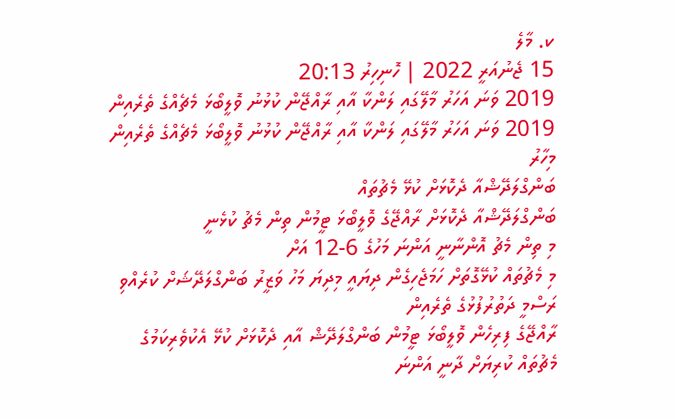ކ. މާލެ
15 ޖެނުއަރީ 2022 | ހޮނިހިރު 20:13
2019 ވަނަ އަހަރު މާލޭގައި ލަންކާ އާއި ރާއްޖޭން ކުޅުނު ވޮލީބޯޅަ މެޗެއްގެ ތެރެއިން
2019 ވަނަ އަހަރު މާލޭގައި ލަންކާ އާއި ރާއްޖޭން ކުޅުނު ވޮލީބޯޅަ މެޗެއްގެ ތެރެއިން
މިހާރު
ބަންގްލަދޭޝްއާ ދެކޮޅަށް ކުޅޭ މެޗުތައް
ބަންގްލަދޭޝްއާ ދެކޮޅަށް ރާއްޖޭގެ ވޮލީބޯޅަ ޓީމުން ތިން މެޗު ކުޅެނީ
މި ތިން މެޗު އޮންނާނީ އަންނަ މަހުގެ 6-12 އަށް
މި މެޗުތައް ކުޅޭގޮތަށް ހަމަޖެހިގެން ދިޔައީ މިދިޔަ މަހު ވަޒީރު ބަންގްލަދޭޝަށް ކުރެއްވި ރަސްމީ ދަތުރުފުޅުގެ ތެރެއިން
ރާއްޖޭގެ ފިރިހެން ވޮލީބޯޅަ ޓީމުން ބަންގްލަދޭޝް އާއި ދެކޮޅަށް ކުޅޭ އެކުވެރިކަމުގެ މެޗުތައް ކުރިޔަށް ދާނީ އަންނަ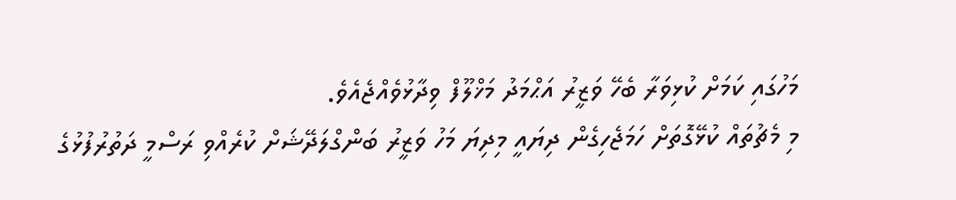މަހުގައި ކަމަށް ކުޅިވަރާ ބެހޭ ވަޒީރު އަޙްމަދު މަޚްލޫފް ވިދާޅުވެއްޖެއެވެ.
މި މެޗުތައް ކުޅޭގޮތަށް ހަމަޖެހިގެން ދިޔައީ މިދިޔަ މަހު ވަޒީރު ބަންގްލަދޭޝަށް ކުރެއްވި ރަސްމީ ދަތުރުފުޅުގެ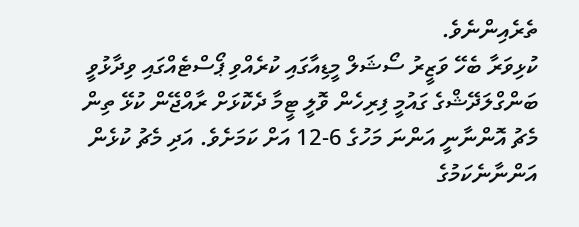ތެރެއިންނެވެ.
ކުޅިވަރާ ބެހޭ ވަޒީރު ސޯޝަލް މީޑިއާގައި ކުރެއްވި ޕޯސްޓެއްގައި ވިދާޅުވީ ބަންގްލަދޭޝްގެ ގައުމީ ފިރިހެން ވޮލީ ޓީމާ ދެކޮޅަށް ރާއްޖޭން ކުޅޭ ތިން މެޗު އޮންނާނީ އަންނަ މަހުގެ 6-12 އަށް ކަމަށެވެ. އަދި މެޗު ކުޅެން އަންނާނެކަމުގެ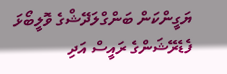ޔަގީންކަން ބަންގްލަދޭޝްގެ ވޮލީބޯޅަ ފެޑެރޭޝަންގެ ރައީސް އަދި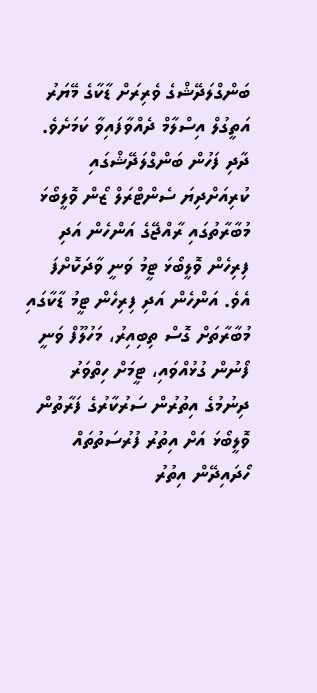ބަންގްލަދޭޝްގެ ވެރިރަށް ޑާކާގެ މޭޔަރު އަތީގުލް އިސްލާމް ދެއްވާފައިވާ ކަމަށެވެ.
ދާދި ފަހުން ބަންގްލަދޭޝްގައި ކުރިއަށްދިޔަ ސެންޓްރަލް ޒޯން ވޮލީބޯޅަ މުބާރާތުގައި ރާއްޖޭގެ އަންހެން އަދި ފިރިހެން ވޮލީބޯޅަ ޓީމު ވަނީ ވާދަކޮށްފަ އެވެ. އަންހެން އަދި ފިރިހެން ޓީމު ޑާކާގައި މުބާރާތަށް ގޮސް ތިބިއިރު، މަހުލޫފް ވަނީ ފޯނުން ގުޅުއްވައި، ޓީމަށް ހިތްވަރު ދިނުމުގެ އިތުރުން ސަރުކާރުގެ ފަރާތުން ވޮލީބޯޅަ އަށް އިތުރު ފުރުސަތުތައް ހޯދައިދޭން އިތުރު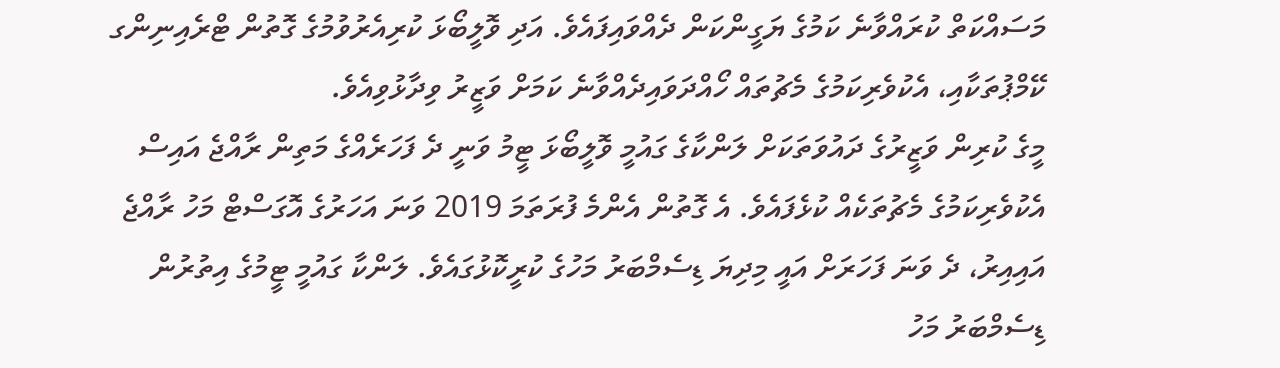މަސައްކަތް ކުރައްވާނެ ކަމުގެ ޔަގީންކަން ދެއްވައިފައެވެ. އަދި ވޮލީބޯޅަ ކުރިއެރުވުމުގެ ގޮތުން ޓްރެއިނިންގ ކޭމްޕުތަކާއި، އެކުވެރިކަމުގެ މެޗުތައް ހޯއްދަވައިދެއްވާނެ ކަމަށް ވަޒީރު ވިދާޅުވިއެވެ.
މީގެ ކުރިން ވަޒީރުގެ ދައުވަތަކަށް ލަންކާގެ ގައުމީ ވޮލީބޯޅަ ޓީމު ވަނީ ދެ ފަހަރެއްގެ މަތިން ރާއްޖެ އައިސް އެކުވެރިކަމުގެ މެޗުތަކެއް ކުޅެފައެވެ. އެ ގޮތުން އެންމެ ފުރަތަމަ 2019 ވަނަ އަހަރުގެ އޮގަސްޓް މަހު ރާއްޖެ އައިއިރު، ދެ ވަނަ ފަހަރަށް އައީ މިދިޔަ ޑިސެމްބަރު މަހުގެ ކުރީކޮޅުގައެވެ. ލަންކާ ގައުމީ ޓީމުގެ އިތުރުން ޑިސެމްބަރު މަހު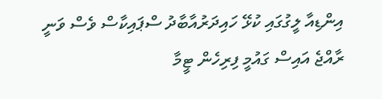އިންޑިއާ ލީގުގައި ކުޅޭ ހައިދަރުއާބާދު ސްޕައިކާސް ވެސް ވަނީ ރާއްޖެ އައިސް ގައުމީ ފިރިހެން ޓީމާ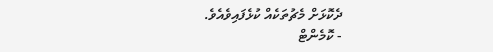ދެކޮޅަށް މެޗުތަކެއް ކުޅެފައިވެއެވެ.
- ކޮމެންޓް